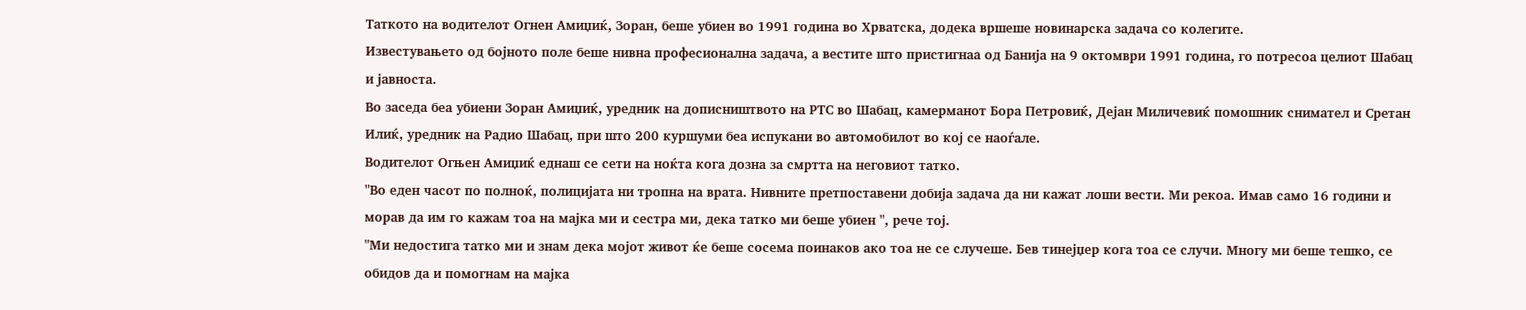Таткото на водителот Огнен Амиџиќ, Зоран, беше убиен во 1991 година во Хрватска, додека вршеше новинарска задача со колегите.
Известувањето од бојното поле беше нивна професионална задача, а вестите што пристигнаа од Банија на 9 октомври 1991 година, го потресоа целиот Шабац и јавноста.
Во заседа беа убиени Зоран Амиџиќ, уредник на дописништвото на РТС во Шабац, камерманот Бора Петровиќ, Дејан Миличевиќ помошник снимател и Сретан Илиќ, уредник на Радио Шабац, при што 200 куршуми беа испукани во автомобилот во кој се наоѓале.
Водителот Огњен Амиџиќ еднаш се сети на ноќта кога дозна за смртта на неговиот татко.
"Во еден часот по полноќ, полицијата ни тропна на врата. Нивните претпоставени добија задача да ни кажат лоши вести. Ми рекоа. Имав само 16 години и морав да им го кажам тоа на мајка ми и сестра ми, дека татко ми беше убиен ", рече тој.
"Ми недостига татко ми и знам дека мојот живот ќе беше сосема поинаков ако тоа не се случеше. Бев тинејџер кога тоа се случи. Многу ми беше тешко, се обидов да и помогнам на мајка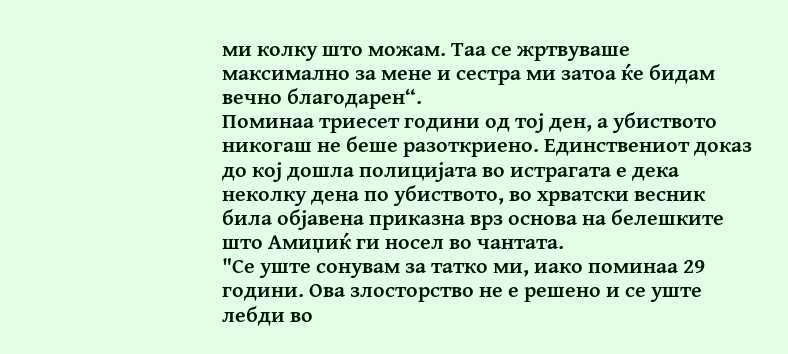ми колку што можам. Таа се жртвуваше максимално за мене и сестра ми затоа ќе бидам вечно благодарен“.
Поминаа триесет години од тој ден, а убиството никогаш не беше разоткриено. Единствениот доказ до кој дошла полицијата во истрагата е дека неколку дена по убиството, во хрватски весник била објавена приказна врз основа на белешките што Амиџиќ ги носел во чантата.
"Се уште сонувам за татко ми, иако поминаа 29 години. Ова злосторство не е решено и се уште лебди во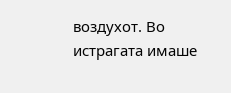воздухот. Во истрагата имаше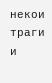некои траги и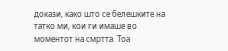докази, како што се белешките на татко ми, кои ги имаше во моментот на смртта. Тоа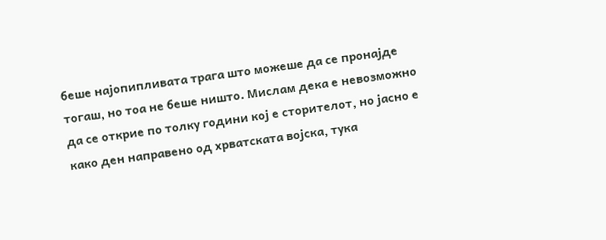беше најопипливата трага што можеше да се пронајде тогаш, но тоа не беше ништо. Мислам дека е невозможно да се открие по толку години кој е сторителот, но јасно е како ден направено од хрватската војска, тука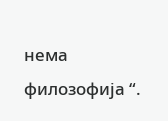нема филозофија “.